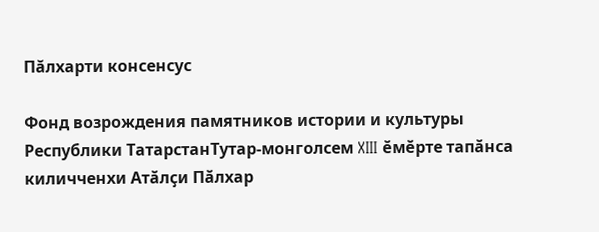Пăлхарти консенсус

Фонд возрождения памятников истории и культуры Республики ТатарстанТутар-монголсем XIII ӗмӗрте тапӑнса киличченхи Атӑлҫи Пӑлхар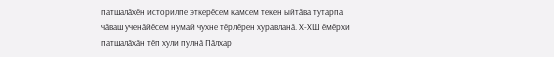патшалӑхӗн историлпе эткерӗсем камсем текен ыйтӑва тутарпа чӑваш ученӑйӗсем нумай чухне тӗрлӗрен хуравланӑ. Х-ХШ ӗмӗрхи патшалӑхӑн тӗп хули пулнӑ Пӑлхар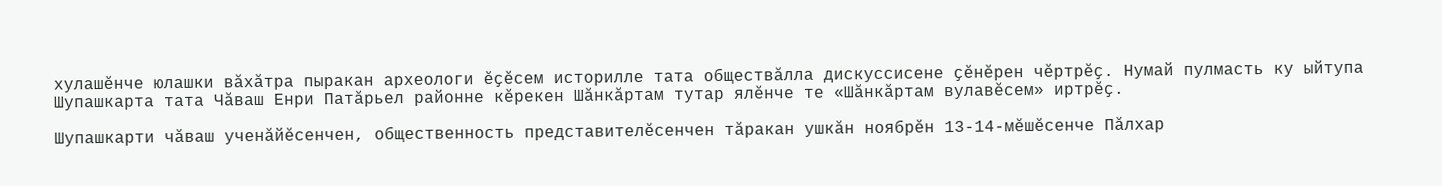хулашӗнче юлашки вӑхӑтра пыракан археологи ӗҫӗсем историлле тата обществӑлла дискуссисене ҫӗнӗрен чӗртрӗҫ. Нумай пулмасть ку ыйтупа Шупашкарта тата Чӑваш Енри Патӑрьел районне кӗрекен Шӑнкӑртам тутар ялӗнче те «Шӑнкӑртам вулавӗсем» иртрӗҫ.

Шупашкарти чӑваш ученӑйӗсенчен, общественность представителӗсенчен тӑракан ушкӑн ноябрӗн 13-14-мӗшӗсенче Пӑлхар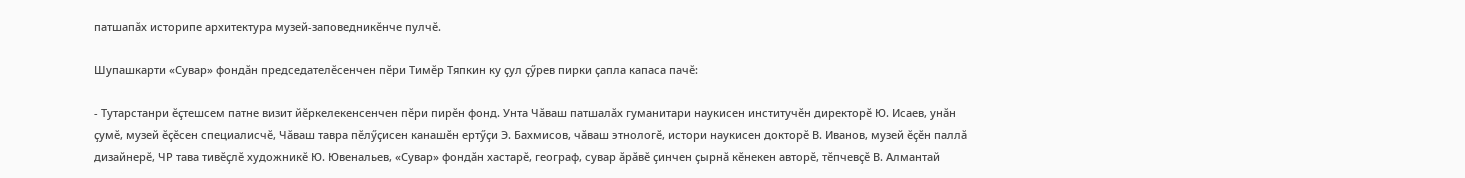патшапӑх историпе архитектура музей-заповедникӗнче пулчӗ.

Шупашкарти «Сувар» фондӑн председателӗсенчен пӗри Тимӗр Тяпкин ку ҫул ҫӳрев пирки ҫапла капаса пачӗ:

- Тутарстанри ӗҫтешсем патне визит йӗркелекенсенчен пӗри пирӗн фонд. Унта Чӑваш патшалӑх гуманитари наукисен институчӗн директорӗ Ю. Исаев, унӑн ҫумӗ, музей ӗҫӗсен специалисчӗ, Чӑваш тавра пӗлӳҫисен канашӗн ертӳҫи Э. Бахмисов, чӑваш этнологӗ, истори наукисен докторӗ В. Иванов, музей ӗҫӗн паллӑ дизайнерӗ, ЧР тава тивӗҫлӗ художникӗ Ю. Ювенальев, «Сувар» фондӑн хастарӗ, географ, сувар ӑрӑвӗ ҫинчен ҫырнӑ кӗнекен авторӗ, тӗпчевҫӗ В. Алмантай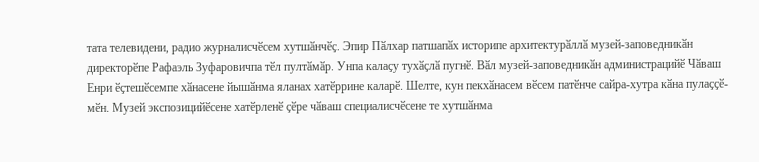тата телевидени, радио журналисчӗсем хутшӑнчӗҫ. Эпир Пӑлхар патшапӑх историпе архитектурӑллӑ музей-заповедникӑн директорӗпе Рафаэль Зуфаровичпа тӗл пултӑмӑр. Унпа калаҫу тухӑҫлӑ пугнӗ. Вӑл музей-заповедникӑн администрацийӗ Чӑваш Енри ӗҫтешӗсемпе хӑнасене йышӑнма яланах хатӗррине каларӗ. Шелте, кун пекхӑнасем вӗсем патӗнче сайра-хутра кӑна пулаҫҫӗ-мӗн. Музей экспозицийӗсене хатӗрленӗ ҫӗре чӑваш специалисчӗсене те хутшӑнма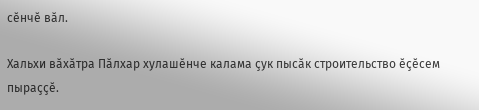сӗнчӗ вӑл.

Хальхи вӑхӑтра Пӑлхар хулашӗнче калама ҫук пысӑк строительство ӗҫӗсем пыраҫҫӗ.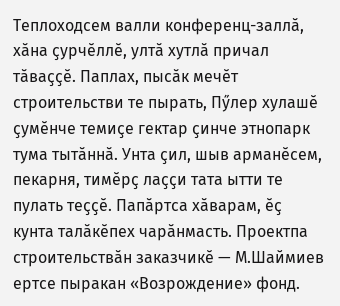Теплоходсем валли конференц-заллӑ, хӑна ҫурчӗллӗ, ултӑ хутлӑ причал тӑваҫҫӗ. Паплах, пысӑк мечӗт строительстви те пырать, Пӳлер хулашӗ ҫумӗнче темиҫе гектар ҫинче этнопарк тума тытӑннӑ. Унта ҫил, шыв арманӗсем, пекарня, тимӗрҫ лаҫҫи тата ытти те пулать теҫҫӗ. Папӑртса хӑварам, ӗҫ кунта талӑкӗпех чарӑнмасть. Проектпа строительствӑн заказчикӗ — М.Шаймиев ертсе пыракан «Возрождение» фонд.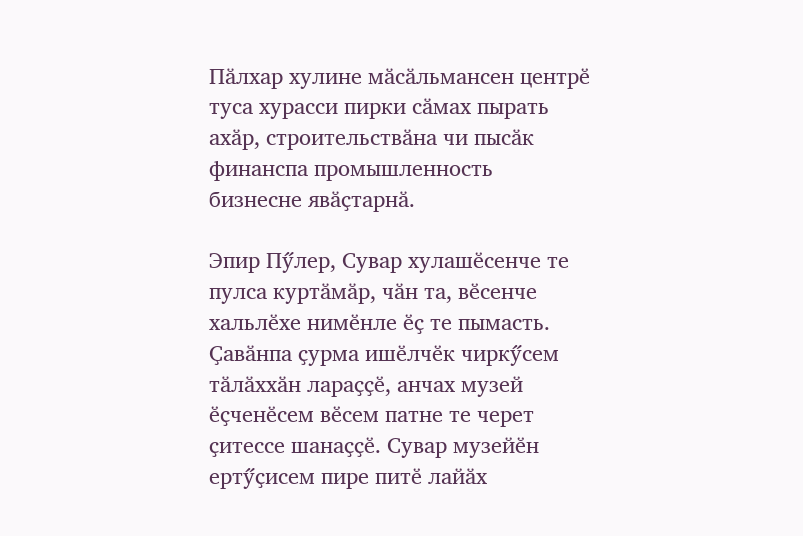Пӑлхар хулине мӑсӑльмансен центрӗ туса хурасси пирки сӑмах пырать ахӑр, строительствӑна чи пысӑк финанспа промышленность бизнесне явӑҫтарнӑ.

Эпир Пӳлер, Сувар хулашӗсенче те пулса куртӑмӑр, чӑн та, вӗсенче хальлӗхе нимӗнле ӗҫ те пымасть. Ҫавӑнпа ҫурма ишӗлчӗк чиркӳсем тӑлӑххӑн лараҫҫӗ, анчах музей ӗҫченӗсем вӗсем патне те черет ҫитессе шанаҫҫӗ. Сувар музейӗн ертӳҫисем пире питӗ лайӑх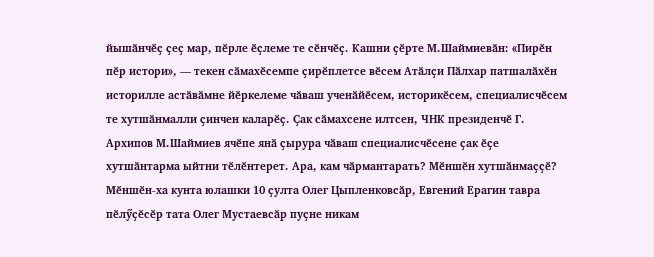йышӑнчӗҫ ҫеҫ мар, пӗрле ӗҫлеме те сӗнчӗҫ. Кашни ҫӗрте М.Шаймиевӑн: «Пирӗн пӗр истори», — текен сӑмахӗсемпе ҫирӗплетсе вӗсем Атӑлҫи Пӑлхар патшалӑхӗн историлле астӑвӑмне йӗркелеме чӑваш ученӑйӗсем, историкӗсем, специалисчӗсем те хутшӑнмалли ҫинчен каларӗҫ. Ҫак сӑмахсене илтсен, ЧНК президенчӗ Г. Архипов М.Шаймиев ячӗпе янӑ ҫырура чӑваш специалисчӗсене ҫак ӗҫе хутшӑнтарма ыйтни тӗлӗнтерет. Ара, кам чӑрмантарать? Мӗншӗн хутшӑнмаҫҫӗ? Мӗншӗн-ха кунта юлашки 10 ҫулта Олег Цыпленковсӑр, Евгений Ерагин тавра пӗлӳҫӗсӗр тата Олег Мустаевсӑр пуҫне никам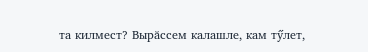та килмест? Вырӑссем калашле, кам тӳлет,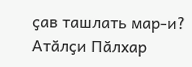ҫав ташлать мар-и? Атӑлҫи Пӑлхар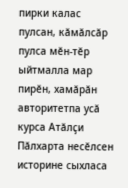пирки калас пулсан, кӑмӑлсӑр пулса мӗн-тӗр ыйтмалла мар пирӗн, хамӑрӑн авторитетпа усӑ курса Атӑлҫи Пӑлхарта несӗлсен историне сыхласа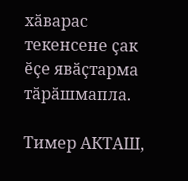хӑварас текенсене ҫак ӗҫе явӑҫтарма тӑрӑшмапла.

Тимер АКТАШ,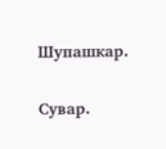Шупашкар.

Сувар.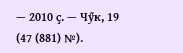— 2010 ҫ. — Чӳк, 19  (47 (881) №).